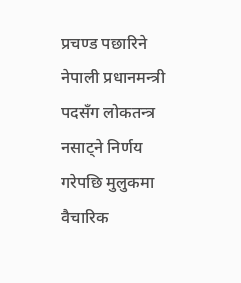प्रचण्ड पछारिने
नेपाली प्रधानमन्त्री पदसँग लोकतन्त्र नसाट्ने निर्णय गरेपछि मुलुकमा वैचारिक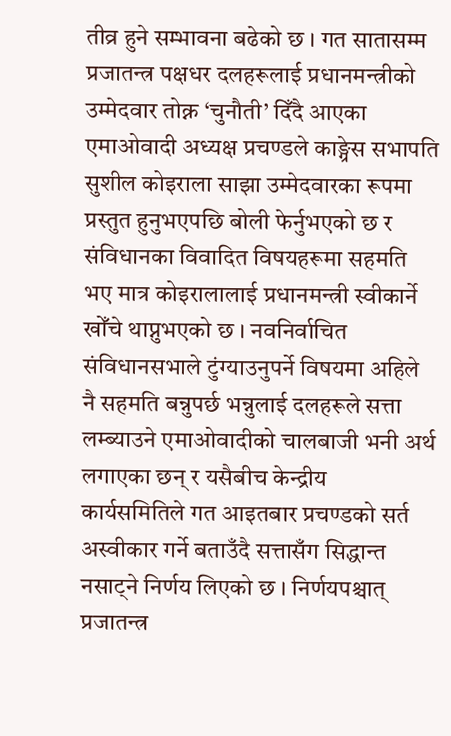तीव्र हुने सम्भावना बढेको छ । गत सातासम्म प्रजातन्त्र पक्षधर दलहरूलाई प्रधानमन्त्रीको उम्मेदवार तोक्न ‘चुनौती’ दिँदै आएका एमाओवादी अध्यक्ष प्रचण्डले काङ्ग्रेस सभापति सुशील कोइराला साझा उम्मेदवारका रूपमा प्रस्तुत हुनुभएपछि बोली फेर्नुभएको छ र संविधानका विवादित विषयहरूमा सहमति भए मात्र कोइरालालाई प्रधानमन्त्री स्वीकार्ने खोँचे थाप्नुभएको छ । नवनिर्वाचित संविधानसभाले टुंग्याउनुपर्ने विषयमा अहिले नै सहमति बन्नुपर्छ भन्नुलाई दलहरूले सत्ता लम्ब्याउने एमाओवादीको चालबाजी भनी अर्थ लगाएका छन् र यसैबीच केन्द्रीय कार्यसमितिले गत आइतबार प्रचण्डको सर्त अस्वीकार गर्ने बताउँदै सत्तासँग सिद्धान्त नसाट्ने निर्णय लिएको छ । निर्णयपश्चात् प्रजातन्त्र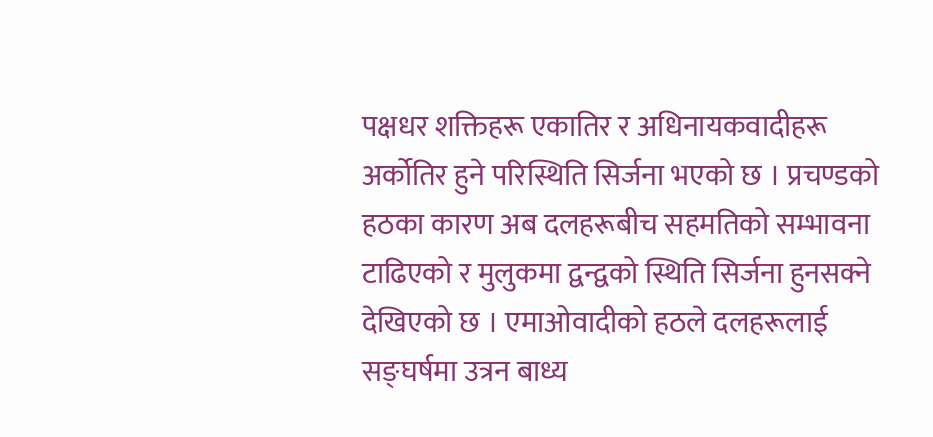पक्षधर शक्तिहरू एकातिर र अधिनायकवादीहरू अर्कोतिर हुने परिस्थिति सिर्जना भएको छ । प्रचण्डको हठका कारण अब दलहरूबीच सहमतिको सम्भावना टाढिएको र मुलुकमा द्वन्द्वको स्थिति सिर्जना हुनसक्ने देखिएको छ । एमाओवादीको हठले दलहरूलाई सङ्घर्षमा उत्रन बाध्य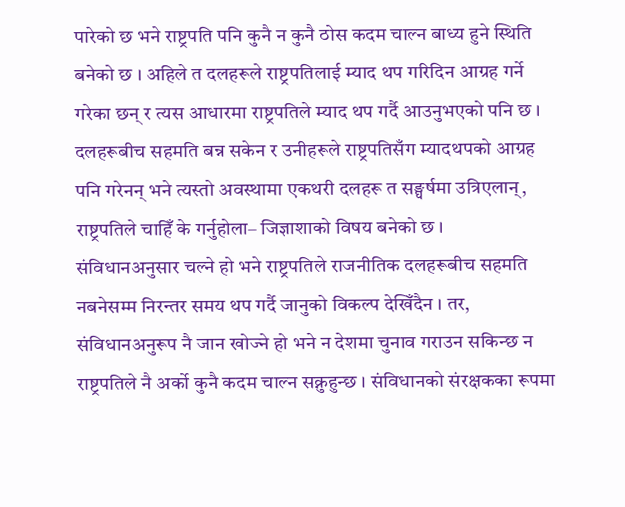पारेको छ भने राष्ट्रपति पनि कुनै न कुनै ठोस कदम चाल्न बाध्य हुने स्थिति बनेको छ । अहिले त दलहरूले राष्ट्रपतिलाई म्याद थप गरिदिन आग्रह गर्ने गरेका छन् र त्यस आधारमा राष्ट्रपतिले म्याद थप गर्दै आउनुभएको पनि छ । दलहरूबीच सहमति बन्न सकेन र उनीहरूले राष्ट्रपतिसँग म्यादथपको आग्रह पनि गरेनन् भने त्यस्तो अवस्थामा एकथरी दलहरू त सङ्घर्षमा उत्रिएलान्, राष्ट्रपतिले चाहिँ के गर्नुहोला– जिज्ञाशाको विषय बनेको छ ।
संविधानअनुसार चल्ने हो भने राष्ट्रपतिले राजनीतिक दलहरूबीच सहमति नबनेसम्म निरन्तर समय थप गर्दै जानुको विकल्प देखिँदैन । तर, संविधानअनुरूप नै जान खोज्ने हो भने न देशमा चुनाव गराउन सकिन्छ न राष्ट्रपतिले नै अर्को कुनै कदम चाल्न सक्नुहुन्छ । संविधानको संरक्षकका रूपमा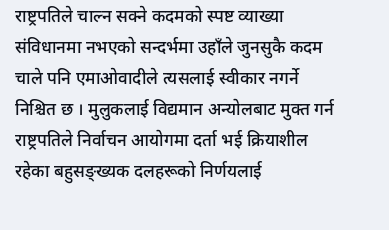राष्ट्रपतिले चाल्न सक्ने कदमको स्पष्ट व्याख्या संविधानमा नभएको सन्दर्भमा उहाँले जुनसुकै कदम चाले पनि एमाओवादीले त्यसलाई स्वीकार नगर्ने निश्चित छ । मुलुकलाई विद्यमान अन्योलबाट मुक्त गर्न राष्ट्रपतिले निर्वाचन आयोगमा दर्ता भई क्रियाशील रहेका बहुसङ्ख्यक दलहरूको निर्णयलाई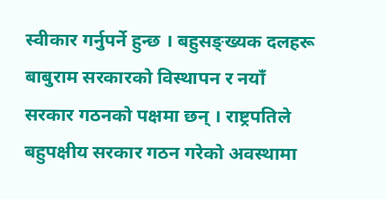स्वीकार गर्नुपर्ने हुन्छ । बहुसङ्ख्यक दलहरू बाबुराम सरकारको विस्थापन र नयाँ सरकार गठनको पक्षमा छन् । राष्ट्रपतिले बहुपक्षीय सरकार गठन गरेको अवस्थामा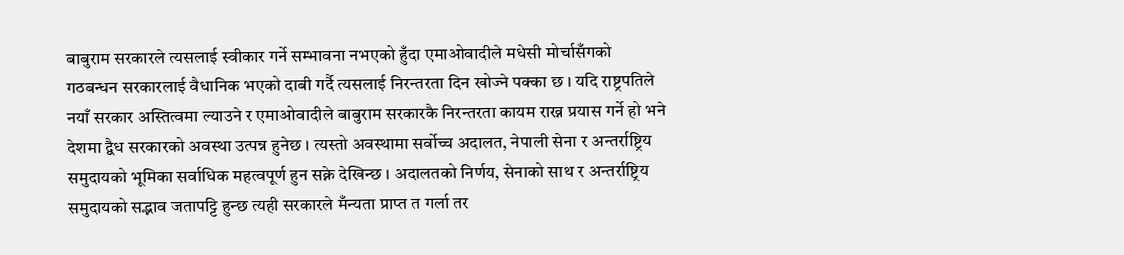बाबुराम सरकारले त्यसलाई स्वीकार गर्ने सम्भावना नभएको हुँदा एमाओवादीले मधेसी मोर्चासँगको गठबन्धन सरकारलाई वैधानिक भएको दाबी गर्दै त्यसलाई निरन्तरता दिन खोज्ने पक्का छ । यदि राष्ट्रपतिले नयाँ सरकार अस्तित्वमा ल्याउने र एमाओवादीले बाबुराम सरकारकै निरन्तरता कायम राख्न प्रयास गर्ने हो भने देशमा द्वैध सरकारको अवस्था उत्पन्न हुनेछ । त्यस्तो अवस्थामा सर्वोच्च अदालत, नेपाली सेना र अन्तर्राष्ट्रिय समुदायको भूमिका सर्वाधिक महत्वपूर्ण हुन सक्ने देखिन्छ । अदालतको निर्णय, सेनाको साथ र अन्तर्राष्ट्रिय समुदायको सद्भाव जतापट्टि हुन्छ त्यही सरकारले मँन्यता प्राप्त त गर्ला तर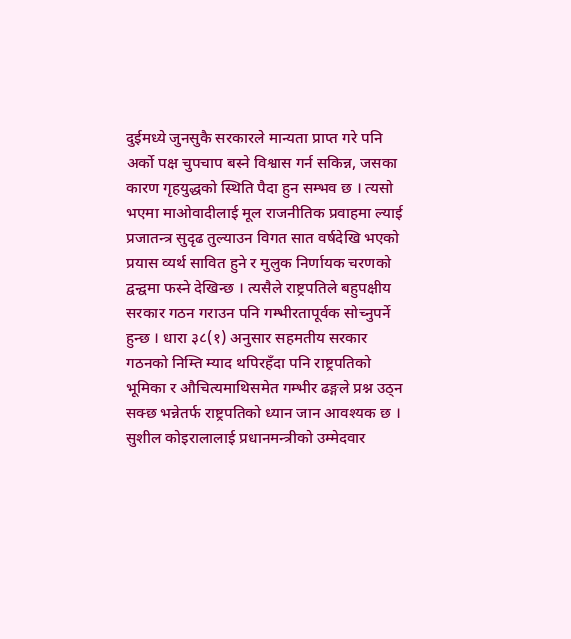दुईमध्ये जुनसुकै सरकारले मान्यता प्राप्त गरे पनि अर्को पक्ष चुपचाप बस्ने विश्वास गर्न सकिन्न, जसका कारण गृहयुद्धको स्थिति पैदा हुन सम्भव छ । त्यसो भएमा माओवादीलाई मूल राजनीतिक प्रवाहमा ल्याई प्रजातन्त्र सुदृढ तुल्याउन विगत सात वर्षदेखि भएको प्रयास व्यर्थ सावित हुने र मुलुक निर्णायक चरणको द्वन्द्वमा फस्ने देखिन्छ । त्यसैले राष्ट्रपतिले बहुपक्षीय सरकार गठन गराउन पनि गम्भीरतापूर्वक सोच्नुपर्ने हुन्छ । धारा ३८(१) अनुसार सहमतीय सरकार गठनको निम्ति म्याद थपिरहँदा पनि राष्ट्रपतिको भूमिका र औचित्यमाथिसमेत गम्भीर ढङ्गले प्रश्न उठ्न सक्छ भन्नेतर्फ राष्ट्रपतिको ध्यान जान आवश्यक छ ।
सुशील कोइरालालाई प्रधानमन्त्रीको उम्मेदवार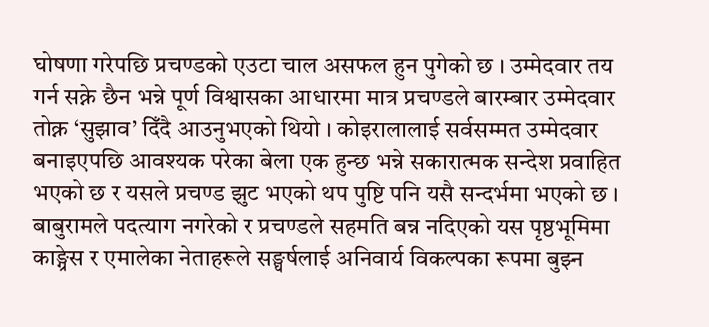घोषणा गरेपछि प्रचण्डको एउटा चाल असफल हुन पुगेको छ । उम्मेदवार तय गर्न सक्ने छैन भन्ने पूर्ण विश्वासका आधारमा मात्र प्रचण्डले बारम्बार उम्मेदवार तोक्न ‘सुझाव’ दिँदै आउनुभएको थियो । कोइरालालाई सर्वसम्मत उम्मेदवार बनाइएपछि आवश्यक परेका बेला एक हुन्छ भन्ने सकारात्मक सन्देश प्रवाहित भएको छ र यसले प्रचण्ड झुट भएको थप पुष्टि पनि यसै सन्दर्भमा भएको छ । बाबुरामले पदत्याग नगरेको र प्रचण्डले सहमति बन्न नदिएको यस पृष्ठभूमिमा काङ्ग्रेस र एमालेका नेताहरूले सङ्घर्षलाई अनिवार्य विकल्पका रूपमा बुझ्न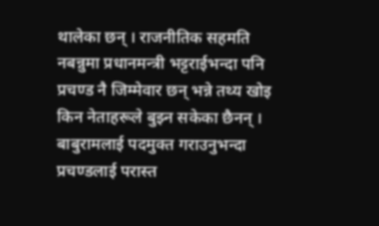थालेका छन् । राजनीतिक सहमति नबन्नुमा प्रधानमन्त्री भट्टराईभन्दा पनि प्रचण्ड नै जिम्मेवार छन् भन्ने तथ्य खोइ किन नेताहरूले बुझ्न सकेका छैनन् । बाबुरामलाई पदमुक्त गराउनुभन्दा प्रचण्डलाई परास्त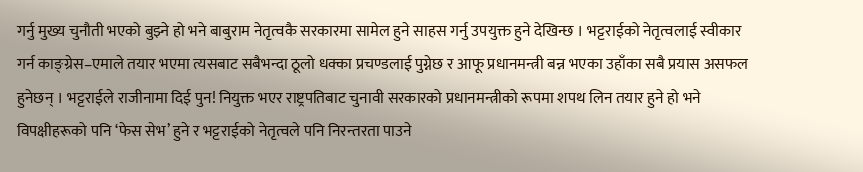गर्नु मुख्य चुनौती भएको बुझ्ने हो भने बाबुराम नेतृत्वकै सरकारमा सामेल हुने साहस गर्नु उपयुक्त हुने देखिन्छ । भट्टराईको नेतृत्वलाई स्वीकार गर्न काङ्ग्रेस–एमाले तयार भएमा त्यसबाट सबैभन्दा ठूलो धक्का प्रचण्डलाई पुग्नेछ र आफू प्रधानमन्त्री बन्न भएका उहाँका सबै प्रयास असफल हुनेछन् । भट्टराईले राजीनामा दिई पुन! नियुक्त भएर राष्ट्रपतिबाट चुनावी सरकारको प्रधानमन्त्रीको रूपमा शपथ लिन तयार हुने हो भने विपक्षीहरूको पनि ‘फेस सेभ’ हुने र भट्टराईको नेतृत्वले पनि निरन्तरता पाउने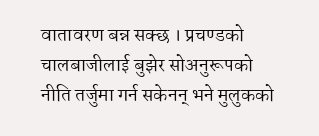वातावरण बन्न सक्छ । प्रचण्डको चालबाजीलाई बुझेर सोअनुरूपको नीति तर्जुमा गर्न सकेनन् भने मुलुकको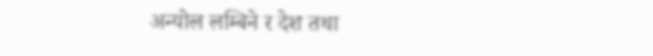अन्योल लम्बिने र देश तथा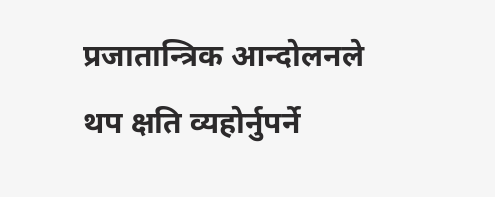प्रजातान्त्रिक आन्दोलनले थप क्षति व्यहोर्नुपर्ने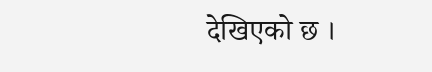देखिएको छ ।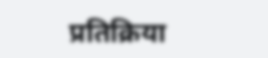प्रतिक्रिया